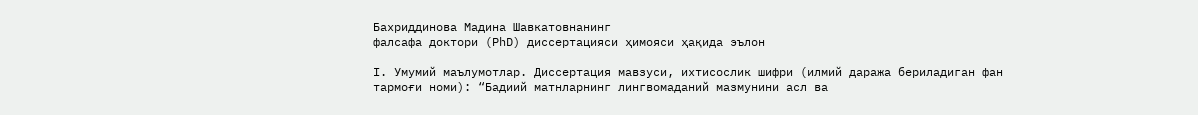Бахриддинова Мадина Шавкатовнанинг
фалсафа доктори (PhD) диссертацияси ҳимояси ҳақида эълон

I. Умумий маълумотлар. Диссертация мавзуси, ихтисослик шифри (илмий даража бериладиган фан тармоғи номи): “Бадиий матнларнинг лингвомаданий мазмунини асл ва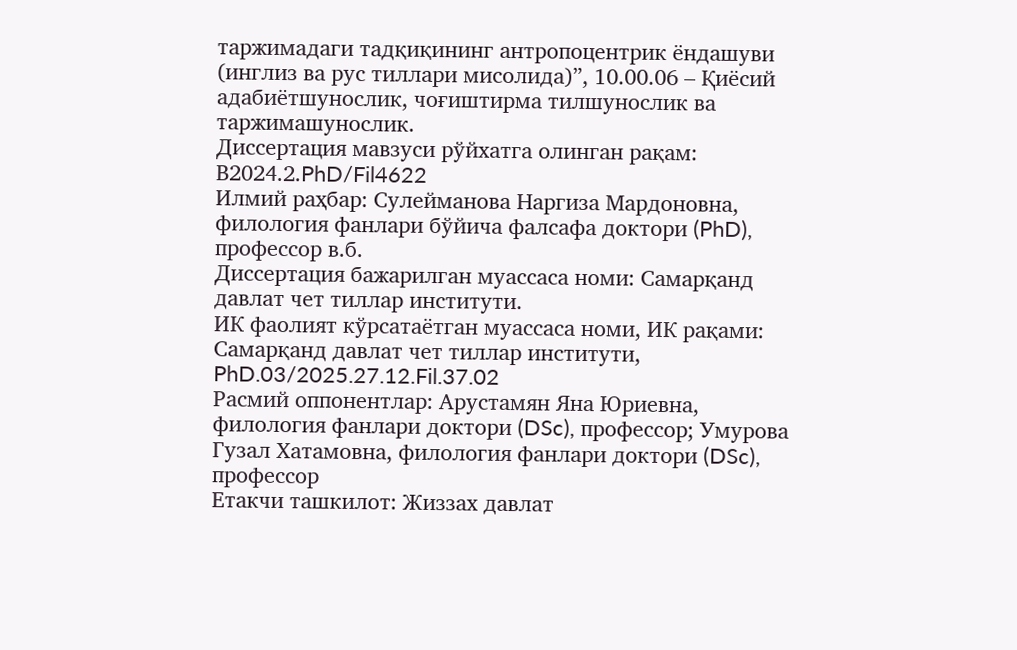таржимадаги тадқиқининг антропоцентрик ёндашуви  (инглиз ва рус тиллари мисолида)”, 10.00.06 – Қиёсий адабиётшунослик, чоғиштирма тилшунослик ва таржимашунослик.
Диссертация мавзуси рўйхатга олинган рақам: В2024.2.PhD/Fil4622
Илмий раҳбар: Сулейманова Наргиза Мардоновна, филология фанлари бўйича фалсафа доктори (PhD), профессор в.б.
Диссертация бажарилган муассаса номи: Самарқанд давлат чет тиллар институти.
ИК фаолият кўрсатаётган муассаса номи, ИК рақами: Самарқанд давлат чет тиллар институти, PhD.03/2025.27.12.Fil.37.02
Расмий оппонентлар: Арустамян Яна Юриевна, филология фанлари доктори (DSc), профессор; Умурова Гузал Хатамовна, филология фанлари доктори (DSc), профессор
Етакчи ташкилот: Жиззах давлат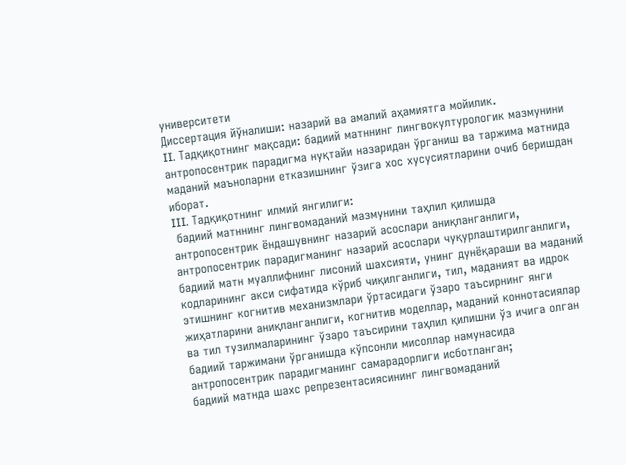университети
Диссертация йўналиши: назарий ва амалий аҳамиятга мойилик.
II. Тадқиқотнинг мақсади: бадиий матннинг лингвокултурологик мазмунини антропосентрик парадигма нуқтайи назаридан ўрганиш ва таржима матнида маданий маъноларни етказишнинг ўзига хос хусусиятларини очиб беришдан иборат.
III. Тадқиқотнинг илмий янгилиги:
 бадиий матннинг лингвомаданий мазмунини таҳлил қилишда антропосентрик ёндашувнинг назарий асослари аниқланганлиги, антропосентрик парадигманинг назарий асослари чуқурлаштирилганлиги, бадиий матн муаллифнинг лисоний шахсияти, унинг дунёқараши ва маданий кодларининг акси сифатида кўриб чиқилганлиги, тил, маданият ва идрок этишнинг когнитив механизмлари ўртасидаги ўзаро таъсирнинг янги жиҳатларини аниқланганлиги, когнитив моделлар, маданий коннотасиялар ва тил тузилмаларининг ўзаро таъсирини таҳлил қилишни ўз ичига олган бадиий таржимани ўрганишда кўпсонли мисоллар намунасида антропосентрик парадигманинг самарадорлиги исботланган;
бадиий матнда шахс репрезентасиясининг лингвомаданий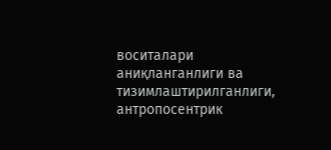воситалари аниқланганлиги ва тизимлаштирилганлиги, антропосентрик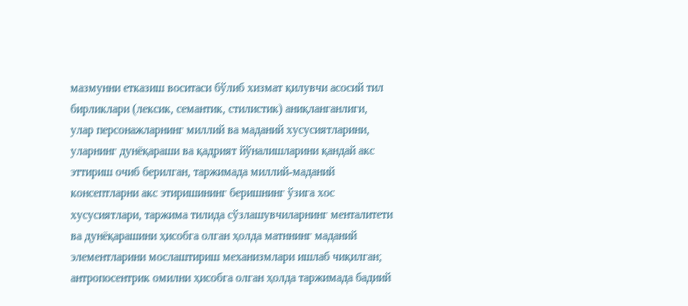мазмунни етказиш воситаси бўлиб хизмат қилувчи асосий тил бирликлари (лексик, семантик, стилистик) аниқланганлиги, улар персонажларнинг миллий ва маданий хусусиятларини, уларнинг дунёқараши ва қадрият йўналишларини қандай акс эттириш очиб берилган, таржимада миллий-маданий консептларни акс этиришининг беришнинг ўзига хос хусусиятлари, таржима тилида сўзлашувчиларнинг менталитети ва дунёқарашини ҳисобга олган ҳолда матннинг маданий  элементларини мослаштириш механизмлари ишлаб чиқилган;
антропосентрик омилни ҳисобга олган ҳолда таржимада бадиий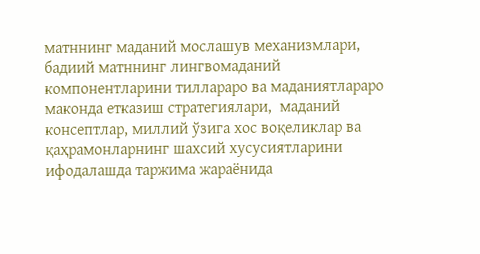матннинг маданий мослашув механизмлари, бадиий матннинг лингвомаданий компонентларини тиллараро ва маданиятлараро маконда етказиш стратегиялари,  маданий консептлар, миллий ўзига хос воқеликлар ва қаҳрамонларнинг шахсий хусусиятларини ифодалашда таржима жараёнида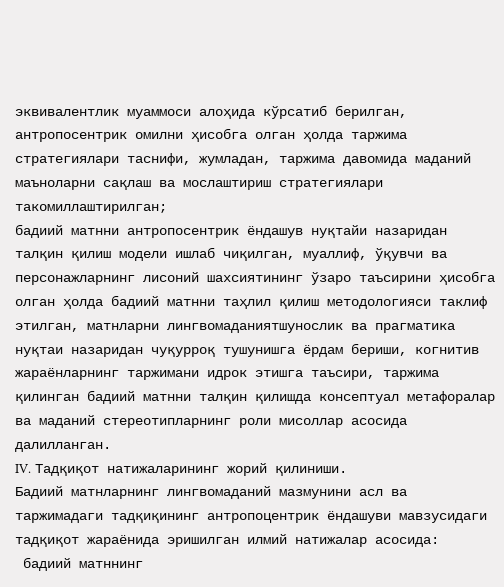эквивалентлик муаммоси алоҳида кўрсатиб берилган, антропосентрик омилни ҳисобга олган ҳолда таржима стратегиялари таснифи, жумладан, таржима давомида маданий маъноларни сақлаш ва мослаштириш стратегиялари такомиллаштирилган;
бадиий матнни антропосентрик ёндашув нуқтайи назаридан талқин қилиш модели ишлаб чиқилган, муаллиф, ўқувчи ва персонажларнинг лисоний шахсиятининг ўзаро таъсирини ҳисобга олган ҳолда бадиий матнни таҳлил қилиш методологияси таклиф этилган, матнларни лингвомаданиятшунослик ва прагматика нуқтаи назаридан чуқурроқ тушунишга ёрдам бериши, когнитив жараёнларнинг таржимани идрок этишга таъсири, таржима қилинган бадиий матнни талқин қилишда консептуал метафоралар ва маданий стереотипларнинг роли мисоллар асосида далилланган.
IV. Тадқиқот натижаларининг жорий қилиниши.
Бадиий матнларнинг лингвомаданий мазмунини асл ва таржимадаги тадқиқининг антропоцентрик ёндашуви мавзусидаги тадқиқот жараёнида эришилган илмий натижалар асосида:
 бадиий матннинг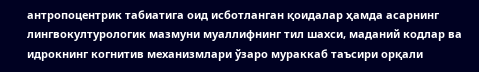антропоцентрик табиатига оид исботланган қоидалар ҳамда асарнинг лингвокултурологик мазмуни муаллифнинг тил шахси, маданий кодлар ва идрокнинг когнитив механизмлари ўзаро мураккаб таъсири орқали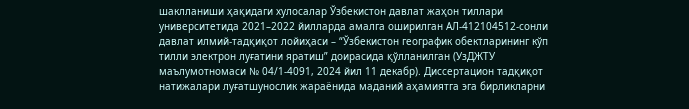шаклланиши ҳақидаги хулосалар Ўзбекистон давлат жаҳон тиллари университетида 2021–2022 йилларда амалга оширилган АЛ-412104512-сонли давлат илмий-тадқиқот лойиҳаси – “Ўзбекистон географик обектларининг кўп тилли электрон луғатини яратиш” доирасида қўлланилган (УзДЖТУ маълумотномаси № 04/1-4091, 2024 йил 11 декабр). Диссертацион тадқиқот натижалари луғатшунослик жараёнида маданий аҳамиятга эга бирликларни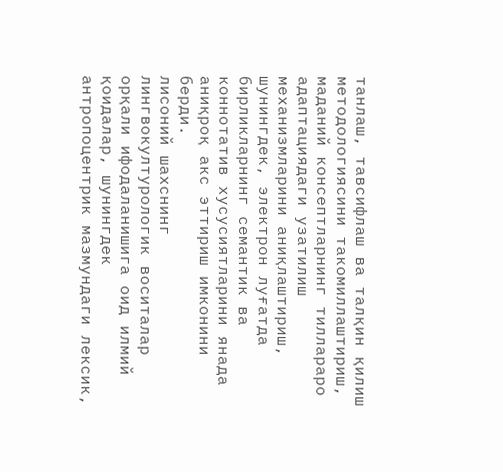танлаш, тавсифлаш ва талқин қилиш методологиясини такомиллаштириш, маданий консептларнинг тиллараро адаптациядаги узатилиш механизмларини аниқлаштириш, шунингдек, электрон луғатда бирликларнинг семантик ва коннотатив хусусиятларини янада аниқроқ акс эттириш имконини берди.
лисоний шахснинг лингвокултурологик воситалар орқали ифодаланишига оид илмий қоидалар, шунингдек антропоцентрик мазмундаги лексик,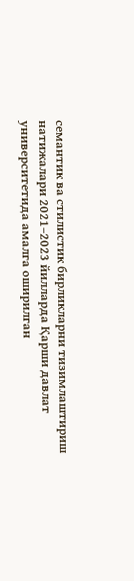семантик ва стилистик бирликларни тизимлаштириш натижалари 2021–2023 йилларда Қарши давлат университетида амалга оширилган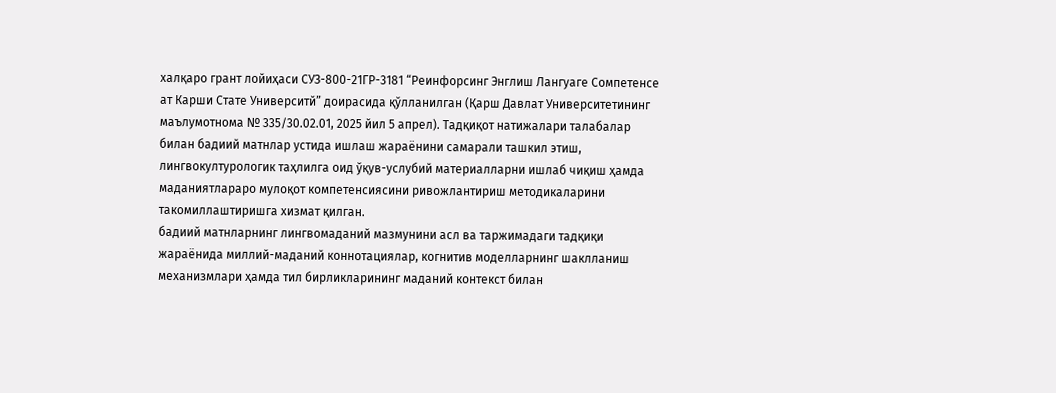халқаро грант лойиҳаси СУЗ-800-21ГР-3181 “Реинфорcинг Энглиш Лангуаге Cомпетенcе ат Карши Стате Университй” доирасида қўлланилган (Қарш Давлат Университетининг маълумотнома № 335/30.02.01, 2025 йил 5 апрел). Тадқиқот натижалари талабалар билан бадиий матнлар устида ишлаш жараёнини самарали ташкил этиш, лингвокултурологик таҳлилга оид ўқув-услубий материалларни ишлаб чиқиш ҳамда маданиятлараро мулоқот компетенсиясини ривожлантириш методикаларини такомиллаштиришга хизмат қилган.
бадиий матнларнинг лингвомаданий мазмунини асл ва таржимадаги тадқиқи жараёнида миллий-маданий коннотациялар, когнитив моделларнинг шаклланиш механизмлари ҳамда тил бирликларининг маданий контекст билан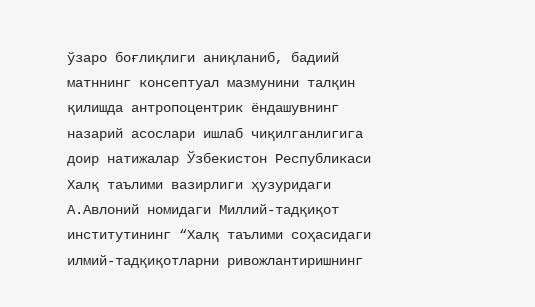ўзаро боғлиқлиги аниқланиб, бадиий матннинг консептуал мазмунини талқин қилишда антропоцентрик ёндашувнинг назарий асослари ишлаб чиқилганлигига доир натижалар Ўзбекистон Республикаси Халқ таълими вазирлиги ҳузуридаги А.Авлоний номидаги Миллий-тадқиқот институтининг “Халқ таълими соҳасидаги илмий-тадқиқотларни ривожлантиришнинг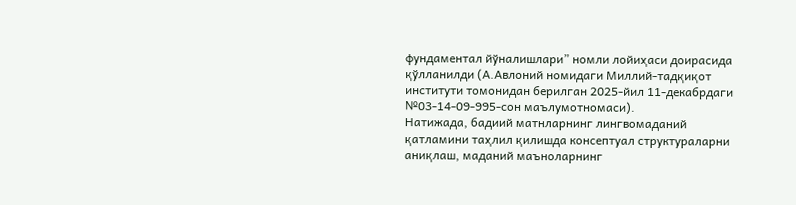фундаментал йўналишлари” номли лойиҳаси доирасида қўлланилди (А.Авлоний номидаги Миллий-тадқиқот институти томонидан берилган 2025-йил 11-декабрдаги №03-14-09-995-сон маълумотномаси).
Натижада, бадиий матнларнинг лингвомаданий қатламини таҳлил қилишда консептуал структураларни аниқлаш, маданий маъноларнинг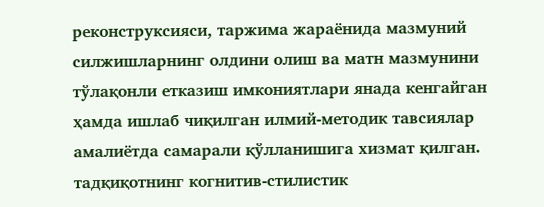реконструксияси, таржима жараёнида мазмуний силжишларнинг олдини олиш ва матн мазмунини тўлақонли етказиш имкониятлари янада кенгайган ҳамда ишлаб чиқилган илмий-методик тавсиялар амалиётда самарали қўлланишига хизмат қилган.
тадқиқотнинг когнитив-стилистик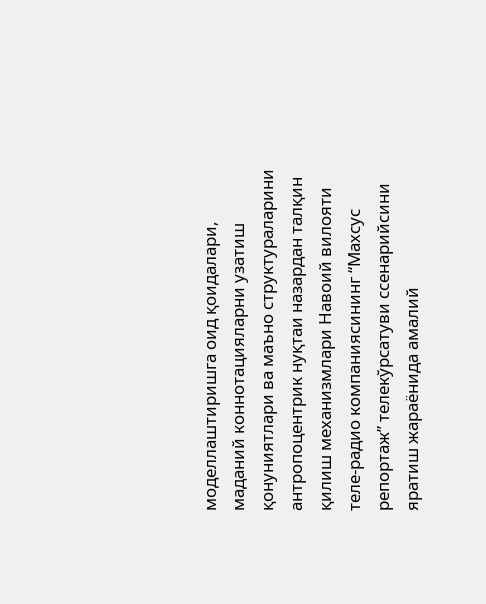моделлаштиришга оид қоидалари, маданий коннотацияларни узатиш қонуниятлари ва маъно структураларини антропоцентрик нуқтаи назардан талқин қилиш механизмлари Навоий вилояти теле-радио компаниясининг “Махсус репортаж” телекўрсатуви ссенарийсини яратиш жараёнида амалий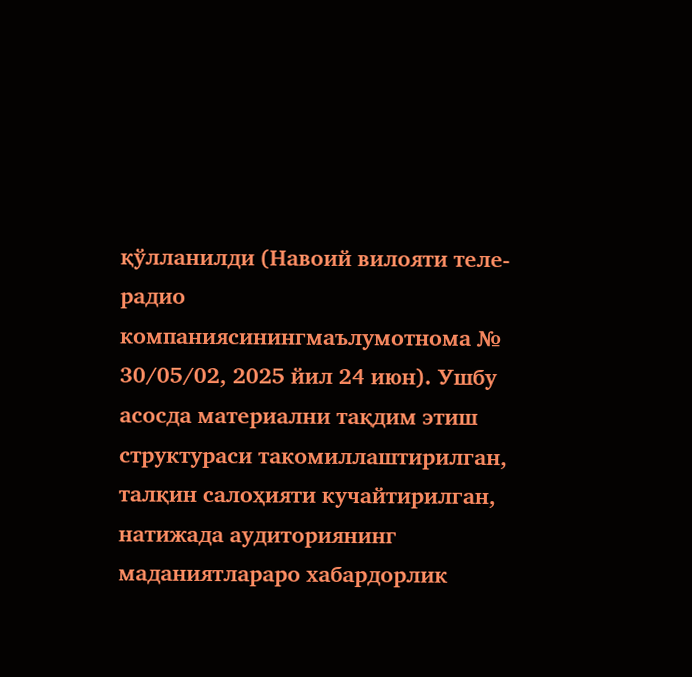қўлланилди (Навоий вилояти теле-радио компаниясинингмаълумотнома № 30/05/02, 2025 йил 24 июн). Ушбу асосда материални тақдим этиш структураси такомиллаштирилган, талқин салоҳияти кучайтирилган, натижада аудиториянинг маданиятлараро хабардорлик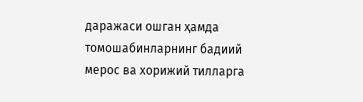даражаси ошган ҳамда томошабинларнинг бадиий мерос ва хорижий тилларга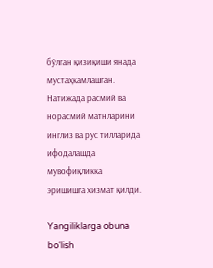бўлган қизиқиши янада мустаҳкамлашган.
Натижада расмий ва норасмий матнларини инглиз ва рус тилларида ифодалашда мувофиқликка эришишга хизмат қилди.

Yangiliklarga obuna bo‘lish